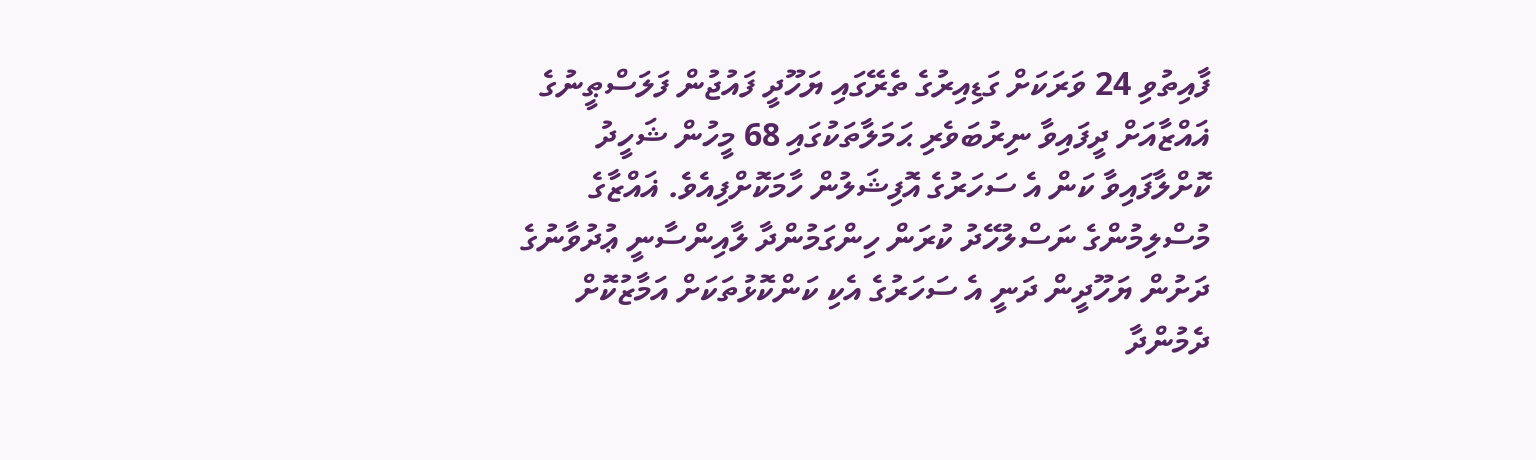ފާއިތުވި 24 ވަރަކަށް ގަޑިއިރުގެ ތެރޭގައި ޔަހޫދީ ފައުޖުން ފަލަސްޠީނުގެ ޣައްޒާއަށް ދީފައިވާ ނިރުބަވެރި ޙަމަލާތަކުގައި 68 މީހުން ޝަހީދު ކޮށްލާފައިވާ ކަން އެ ސަހަރުގެ އޮފިޝަލުން ހާމަކޮށްފިއެވެ. ޣައްޒާގެ މުސްލިމުންގެ ނަސްލުހޭދު ކުރަން ހިންގަމުންދާ ލާއިންސާނީ ޢުދުވާނުގެ ދަށުން ޔަހޫދީން ދަނީ އެ ސަހަރުގެ އެކި ކަންކޮޅުތަކަށް އަމާޒުކޮށް ދެމުންދާ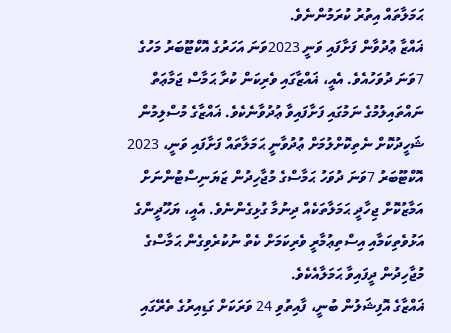ޙަމަލާތައް އިތުރު ކުރަމުންނެވެ.
ޣައްޒާ ޢުދުވާން ފަށާފައި ވަނީ 2023ވަނަ އަހަރުގެ އޮކްޓޫބަރު މަހުގެ 7ވަނަ ދުވަހުއެވެ. އެއީ، ޣައްޒާގައި ވެރިކަން ކުރާ ޙަމާސް ޖަމާޢަތް ނައްތައިލުމުގެ ނަމުގައި ފަށާފައިވާ ޢުދުވާނެކެވެ. ޣައްޒާގެ މުސްލިމުން ޝަހީދުކޮށް ނެތިކޮށްލުމަށް ޢުދުވާނީ ޙަމަލާތައް ފަށާފައި ވަނީ، 2023 އޮކްޓޫބަރު 7ވަނަ ދުވަހު ޙަމާސްގެ މުޖާހިދުން ޒަޔަނިސްޓުންނަށް އަމާޒުކޮށް ޖިހާދީ ޙަމަލާތަކެއް ދިނުމާ ގުޅިގެންނެވެ. އެއީ، ޔަހޫދީންގެ އަޅުވެތިކަމާއި އިސްތިޢުމާރީ ވެރިކަމަށް ކެތް ނުކުރެވިގެން ޙަމާސްގެ މުޖާހިދުން ދީފައިވާ ޙަމަލާއެކެވެ.
ޣައްޒާގެ އޮފިޝަލުން ބުނީ، ފާއިތުވި 24 ވަރަކަށް ގަޑިއިރުގެ ތެރޭގައި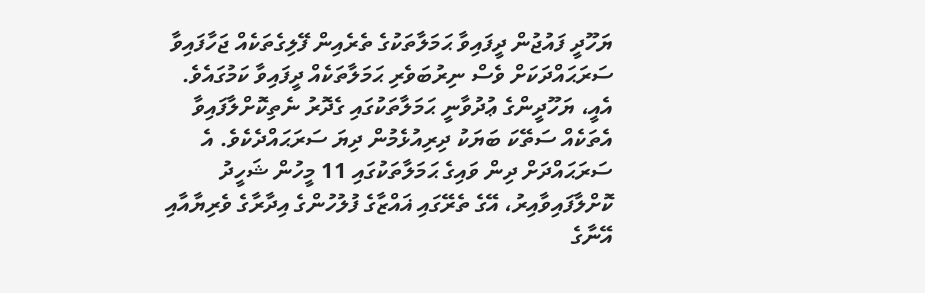ޔަހޫދީ ފައުޖުން ދީފައިވާ ޙަމަލާތަކުގެ ތެރެއިން ފޭލިގެތަކެއް ޖަހާފައިވާ ސަރަޙައްދަކަށް ވެސް ނިރުބަވެރި ޙަމަލާތަކެއް ދީފައިވާ ކަމުގައެވެ. އެއީ، ޔަހޫދީންގެ ޢުދުވާނީ ޙަމަލާތަކުގައި ގެދޮރު ނެތިކޮށްލާފައިވާ އެތަކެއް ސަތޭކަ ބަޔަކު ދިރިއުޅެމުން ދިޔަ ސަރަޙައްދެކެވެ. އެ ސަރަޙައްދަށް ދިން ވައިގެ ޙަމަލާތަކުގައި 11 މީހުން ޝަހީދު ކޮށްލާފައިވާއިރު، އޭގެ ތެރޭގައި ޣައްޒާގެ ފުލުހުންގެ އިދާރާގެ ވެރިޔާއާއި އޭނާގެ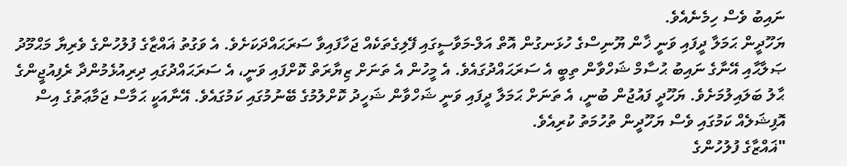ނައިބު ވެސް ހިމެނެއެވެ.
ޔަހޫދީން ޙަމަލާ ދީފައި ވަނީ ޚާން ޔޫނިސްގެ ހުޅަނގުން އޮތް އަލް-މަވާސީގައި ފޭލިގެތަކެއް ޖަހާފައިވާ ސަރަޙައްދަކަށެވެ. އެ ވަގުތު ޣައްޒާގެ ފުލުހުންގެ ވެރިޔާ މަޙްމޫދު ޞަލާޙާއި އޭނާގެ ނައިބު ޙުސާމް ޝަހްވާން ތިބީ އެ ސަރަޙައްދުގައެވެ. އެ މީހުން އެ ތަނަށް ޒިޔާރަތް ކޮށްފައި ވަނީ، އެ ސަރަޙައްދުގައި ދިރިއުޅެމުންދާ ރެފިއުޖީންގެ ޙާލު ބަލައިލުމަށެވެ. ޔަހޫދީ ފައުޖުން ބުނީ، އެ ތަނަށް ޙަމަލާ ދީފައި ވަނީ ޝަހްވާން ޝަހީދު ކޮށްލުމުގެ ބޭނުމުގައި ކަމުގައެވެ. އޭނާއަކީ ޙަމާސް ޖަމާޢަތުގެ އިސް އޮފިޝަލެއް ކަމުގައި ވެސް ޔަހޫދީން ތުހުމަތު ކުރިއެވެ.
"ޣައްޒާގެ ފުލުހުންގެ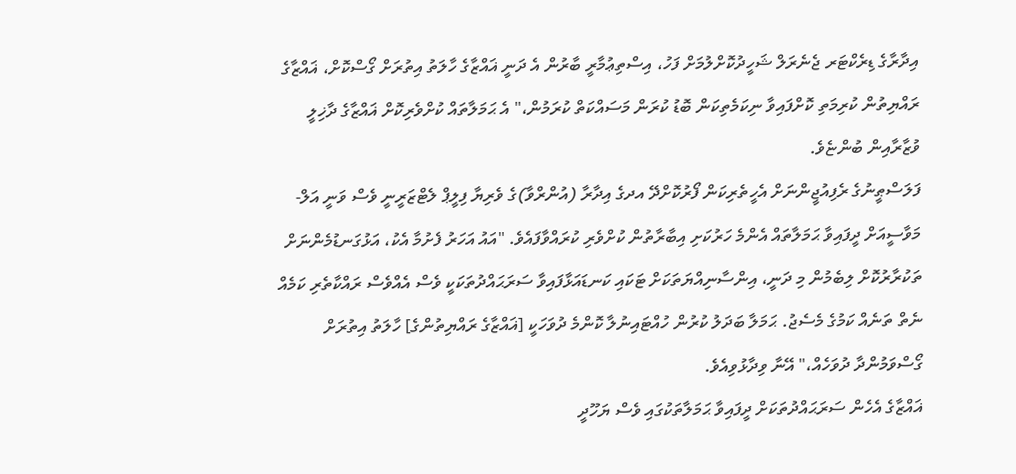އިދާރާގެ ޑިރެކްޓަރ ޖެނެރަލް ޝަހީދުކޮށްލުމަށް ފަހު، އިސްތިޢުމާރީ ބާރުން އެ ދަނީ ޣައްޒާގެ ހާލަތު އިތުރަށް ގޯސްކޮށް، ޣައްޒާގެ ރައްޔިތުން ކުރިމަތި ކޮށްފައިވާ ނިކަމެތިކަން ބޮޑު ކުރަން މަސައްކަތް ކުރަމުން،" އެ ޙަމަލާތައް ކުށްވެރިކޮށް ޣައްޒާގެ ދާޚިލީ ވުޒާރާއިން ބުންޏެވެ.
ފަލަސްޠީނުގެ ރެފިއުޖީންނަށް އެހީތެރިކަން ފޯރުކޮށްދޭ އދގެ އިދާރާ (އުންރްވާ)ގެ ވެރިޔާ ފިލީޕް ލެޓްޒަރީނީ ވެސް ވަނީ އަލް-މަވާސީއަށް ދީފައިވާ ޙަމަލާތައް އެންމެ ހަރުކަށި އިބާރާތުން ކުށްވެރި ކުރައްވާފައެވެ. "އައު އަހަރު ފެށުމާ އެކު، އަޅުގަނޑުމެންނަށް ތަކުރާރުކޮށް ލިބެމުން މި ދަނީ، އިންސާނިއްޔަތަކަށް ޓަކައި ކަނޑައަޅާފައިވާ ސަރަޙައްދުތަކަކީ ވެސް އެއްވެސް ރައްކާތެރި ކަމެއް ނެތް ތަނެއް ކަމުގެ މެސެޖު. ޙަމަލާ ބަދަލު ކުރުން ހުއްޓައިނުލާ ކޮންމެ ދުވަހަކީ [ޣައްޒާގެ ރައްޔިތުންގެ] ހާލަތު އިތުރަށް ގޯސްވަމުންދާ ދުވަހެއް،" އޭނާ ވިދާޅުވިއެވެ.
ޣައްޒާގެ އެހެން ސަރަޙައްދުތަކަށް ދީފައިވާ ޙަމަލާތަކުގައި ވެސް ޔަހޫދީ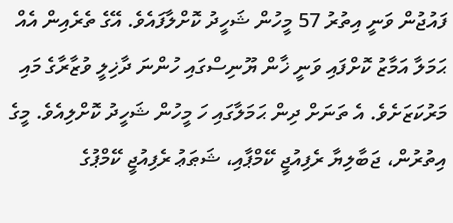ފައުޖުން ވަނީ އިތުރު 57 މީހުން ޝަހީދު ކޮށްލާފައެވެ. އޭގެ ތެރެއިން އެއް ޙަމަލާ އަމާޒު ކޮށްފައި ވަނީ ޚާން ޔޫނިސްގައި ހުންނަ ދާޚިލީ ވުޒާރާގެ މައި މަރުކަޒަށެވެ. އެ ތަނަށް ދިން ޙަމަލާގައި ހަ މީހުން ޝަހީދު ކޮށްލިއެވެ. މީގެ އިތުރުން، ޖަބާލިޔާ ރެފިއުޖީ ކޭމްޕާއި، ޝަޠަޢު ރެފިއުޖީ ކޭމްޕުގެ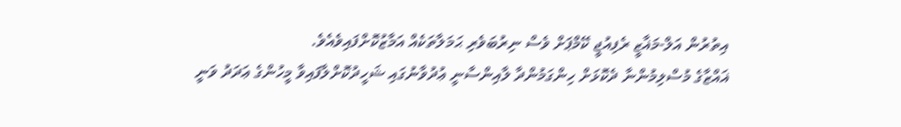އިތުރުން އަލް-މަޣާޒީ ރެފިއުޖީ ކޭމްޕަށް ވެސް ނިރުބަވެރި ޙަމަލާތަކެއް އަމާޒުކޮށްފައިވެއެވެ.
ޣައްޒާގެ މުސްލިމުންނާ ދެކޮޅަށް ހިންގަމުންދާ ލާއިންސާނީ ޢުދުވާނުގައި ޝަހީދުކޮށްލާފައިވާ މީހުންގެ ޢަދަދު ވަނީ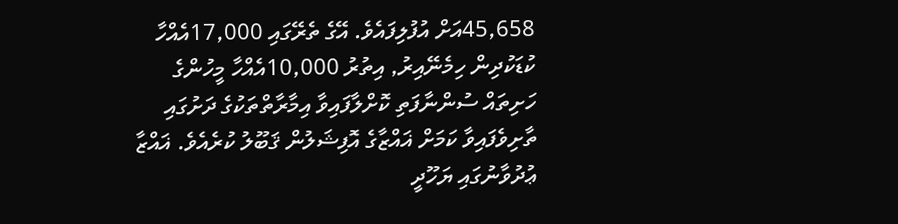45,658އަށް އުފުލިފައެވެ. އޭގެ ތެރޭގައި 17,000އެއްހާ ކުޑަކުދިން ހިމެނޭއިރު, އިތުރު 10,000އެއްހާ މީހުންގެ ހަށިތައް ސުންނާފަތި ކޮށްލާފައިވާ އިމާރާތްތަކުގެ ދަށުގައި ތާށިވެފައިވާ ކަމަށް ޣައްޒާގެ އޮފިޝަލުން ޤަބޫލު ކުރެއެވެ. ޣައްޒާ ޢުދުވާނުގައި ޔަހޫދީ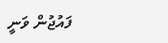ފައުޖުން ވަނީ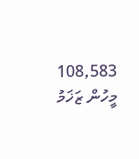108,583 މީހުން ޒަޚަމު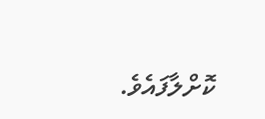ކޮށްލާފައެވެ.